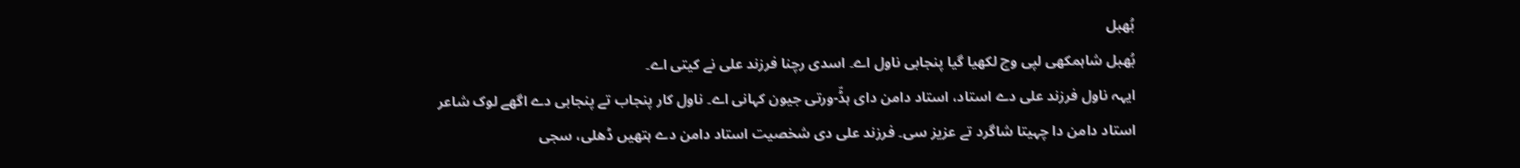بُھبل
بُھبل شاہمکھی لپی وچ لکھیا گیا پنجابی ناول اے۔ اسدی رچنا فرزند علی نے کیتی اے۔
ایہہ ناول فرزند علی دے استاد، استاد دامن دای ہڈّ-ورتی جیون کہانی اے۔ ناول کار پنجاب تے پنجابی دے اگھے لوک شاعر استاد دامن دا چہیتا شاگرد تے عزیز سی۔ فرزند علی دی شخصیت استاد دامن دے ہتھیں ڈھلی، سجی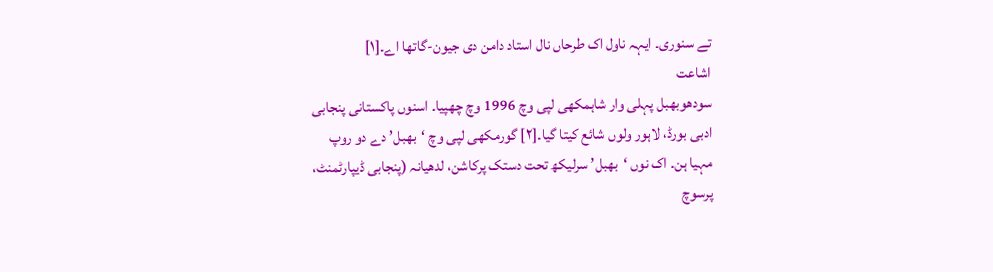تے سنوری۔ ایہہ ناول اک طرحاں نال استاد دامن دی جیون-گاتھا اے۔[۱]
اشاعت
سودھوبھبل پہلی وار شاہمکھی لپی وچ 1996 وچ چھپیا۔ اسنوں پاکستانی پنجابی ادبی بورڈ، لاہور ولوں شائع کیتا گیا۔[۲] گورمکھی لپی وچ ‘بھبل’ دے دو روپ مہیا ہن۔ اک نوں ‘بھبل’ سرلیکھ تحت دستک پرکاشن، لدھیانہ (پنجابی ڈیپارٹمنٹ، پرسوچ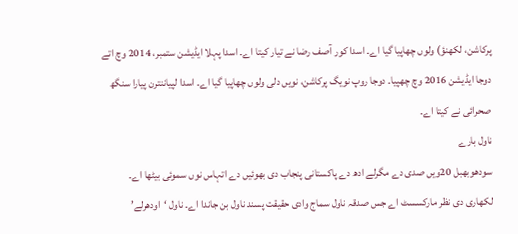پرکاشن، لکھنؤ) ولوں چھاپیا گیا اے۔ اسدا کور آصف رضا نے تیار کیتا اے۔ اسدا پہلا ایڈیشن ستمبر، 2014 وچ اتے دوجا ایڈیشن 2016 وچ چھپیا۔ دوجا روپ نویگ پرکاشن، نویں دلی ولوں چھاپیا گیا اے۔ اسدا لپیاننترن پیارا سنگھ صحرائی نے کیتا اے۔
ناول بارے
سودھوبھبل 20ویں صدی دے مگرلے ادھ دے پاکستانی پنجاب دی بھوئیں دے اتہاس نوں سموئی بیٹھا اے۔ لکھاری دی نظر مارکسسٹ اے جس صدقہ ناول سماج وادی حقیقت پسند ناول بن جاندا اے۔ ناول ‘اودھرلے’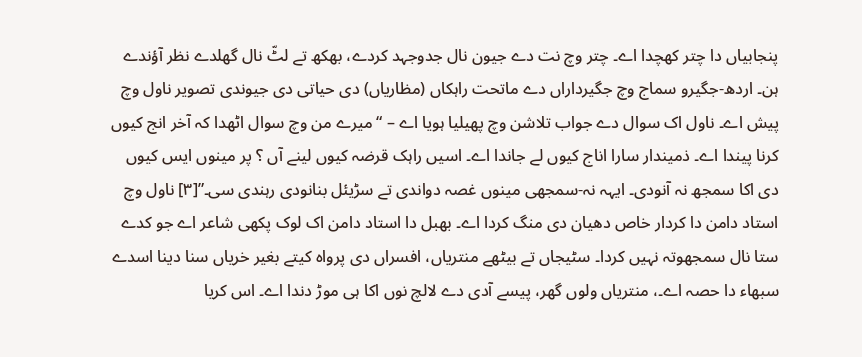پنجابیاں دا چتر کھچدا اے۔ چتر وچ نت دے جیون نال جدوجہد کردے، بھکھ تے لٹّ نال گھلدے نظر آؤندے ہن۔ اردھ-جگیرو سماج وچ جگیرداراں دے ماتحت راہکاں (مظاریاں) دی حیاتی دی جیوندی تصویر ناول وچ پیش اے۔ ناول اک سوال دے جواب تلاشن وچ پھیلیا ہویا اے – “میرے من وچ سوال اٹھدا کہ آخر انج کیوں کرنا پیندا اے۔ ذمیندار سارا اناج کیوں لے جاندا اے۔ اسیں راہک قرضہ کیوں لینے آں ؟ پر مینوں ایس کیوں دی اکا سمجھ نہ آنودی۔ ایہہ نہ-سمجھی مینوں غصہ دواندی تے سڑیئل بنانودی رہندی سی۔”[۳] ناول وچ استاد دامن دا کردار خاص دھیان دی منگ کردا اے۔ بھبل دا استاد دامن اک لوک پکھی شاعر اے جو کدے ستا نال سمجھوتہ نہیں کردا۔ سٹیجاں تے بیٹھے منتریاں، افسراں دی پرواہ کیتے بغیر خریاں سنا دینا اسدے سبھاء دا حصہ اے۔، منتریاں ولوں گھر، پیسے آدی دے لالچ نوں اکا ہی موڑ دندا اے۔ اس کریا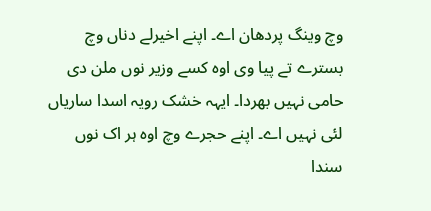وچ وینگ پردھان اے۔ اپنے اخیرلے دناں وچ بسترے تے پیا وی اوہ کسے وزیر نوں ملن دی حامی نہیں بھردا۔ ایہہ خشک رویہ اسدا ساریاں لئی نہیں اے۔ اپنے حجرے وچ اوہ ہر اک نوں سندا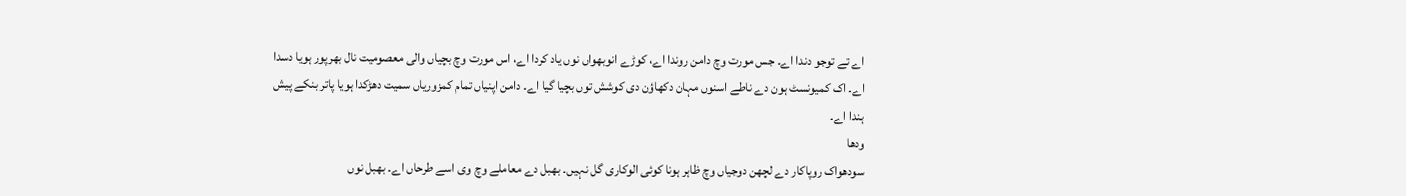اے تے توجو دندا اے۔ جس مورت وچ دامن روندا اے، کوڑے انوبھواں نوں یاد کردا اے، اس مورت وچ بچیاں والی معصومیت نال بھرپور ہویا دسدا اے۔ اک کمیونسٹ ہون دے ناطے اسنوں مہان دکھاؤن دی کوشش توں بچیا گیا اے۔ دامن اپنیاں تمام کمزوریاں سمیت دھڑکدا ہویا پاتر بنکے پیش ہندا اے۔
ودھا
سودھواک روپاکار دے لچھن دوجیاں وچ ظاہر ہونا کوئی الوکاری گل نہیں۔ بھبل دے معاملے وچ وی اسے طرحاں اے۔ بھبل نوں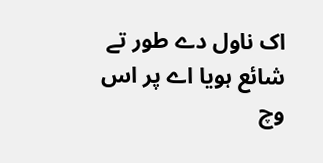اک ناول دے طور تے شائع ہویا اے پر اس وچ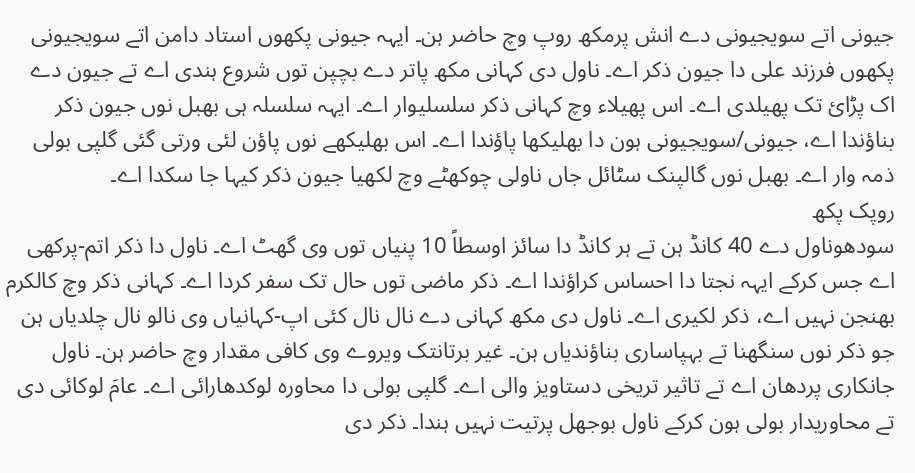جیونی اتے سویجیونی دے انش پرمکھ روپ وچ حاضر ہن۔ ایہہ جیونی پکھوں استاد دامن اتے سویجیونی پکھوں فرزند علی دا جیون ذکر اے۔ ناول دی کہانی مکھ پاتر دے بچپن توں شروع ہندی اے تے جیون دے اک پڑائ تک پھیلدی اے۔ اس پھیلاء وچ کہانی ذکر سلسلیوار اے۔ ایہہ سلسلہ ہی بھبل نوں جیون ذکر بناؤندا اے، جیونی/سویجیونی ہون دا بھلیکھا پاؤندا اے۔ اس بھلیکھے نوں پاؤن لئی ورتی گئی گلپی بولی ذمہ وار اے۔ بھبل نوں گالپنک سٹائل جاں ناولی چوکھٹے وچ لکھیا جیون ذکر کیہا جا سکدا اے۔
روپک پکھ
سودھوناول دے 40 کانڈ ہن تے ہر کانڈ دا سائز اوسطاً 10 پنیاں توں وی گھٹ اے۔ ناول دا ذکر اتم-پرکھی اے جس کرکے ایہہ نجتا دا احساس کراؤندا اے۔ ذکر ماضی توں حال تک سفر کردا اے۔ کہانی ذکر وچ کالکرم بھنجن نہیں اے، ذکر لکیری اے۔ ناول دی مکھ کہانی دے نال نال کئی اپ-کہانیاں وی نالو نال چلدیاں ہن جو ذکر نوں سنگھنا تے بہپاساری بناؤندیاں ہن۔ غیر برتانتک ویروے وی کافی مقدار وچ حاضر ہن۔ ناول جانکاری پردھان اے تے تاثیر تریخی دستاویز والی اے۔ گلپی بولی دا محاورہ لوکدھارائی اے۔ عامَ لوکائی دی تے محاوریدار بولی ہون کرکے ناول بوجھل پرتیت نہیں ہندا۔ ذکر دی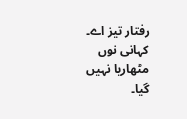رفتار تیز اے۔ کہانی نوں مٹھاریا نہیں گیا۔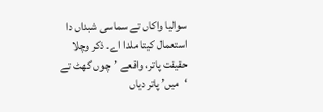سوالیا واکاں تے سماسی شبداں دا استعمال کیتا ملدا اے۔ ذکر وچلا حقیقت پاتر، واقعے ’چوں گھٹ تے ‘میں’ پاتر دیاں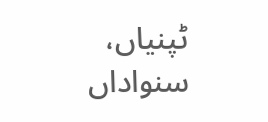ٹپنیاں، سنواداں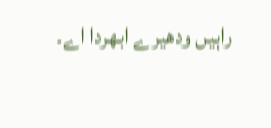راہیں ودھیرے ابھردا اے۔